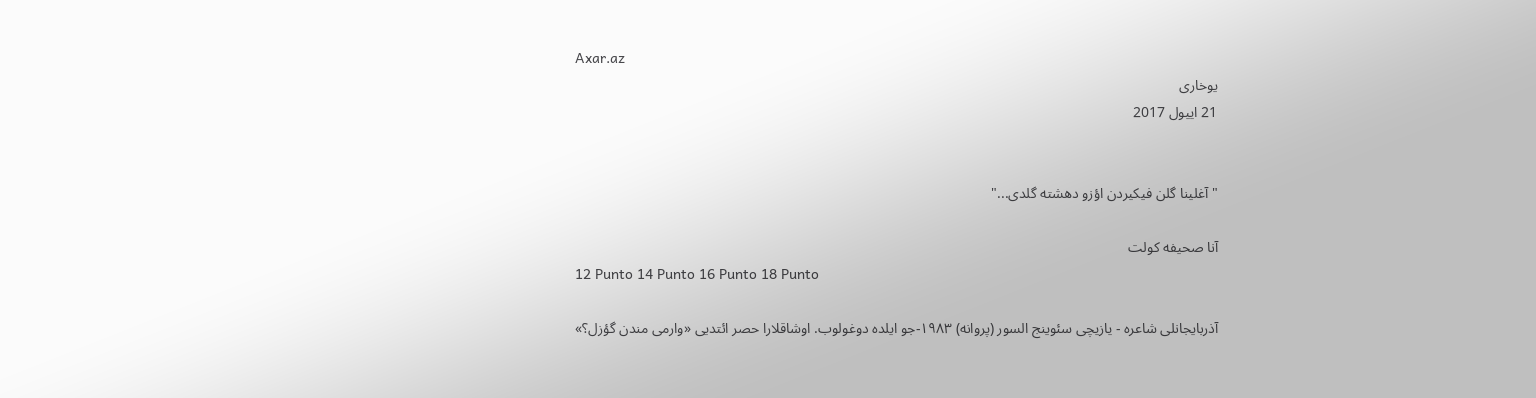Axar.az
یوخاری
21 اییول 2017


"آغلینا گلن فیکیردن اؤزو دهشته گلدی..."

آنا صحیفه کولت
12 Punto 14 Punto 16 Punto 18 Punto

آذربایجانلی شاعره - یازیچی سئوینج السور (پروانه) ۱۹۸۳-جو ایلده دوغولوب. اوشاقلارا حصر ائتدیی «وارمی مندن گؤزل؟»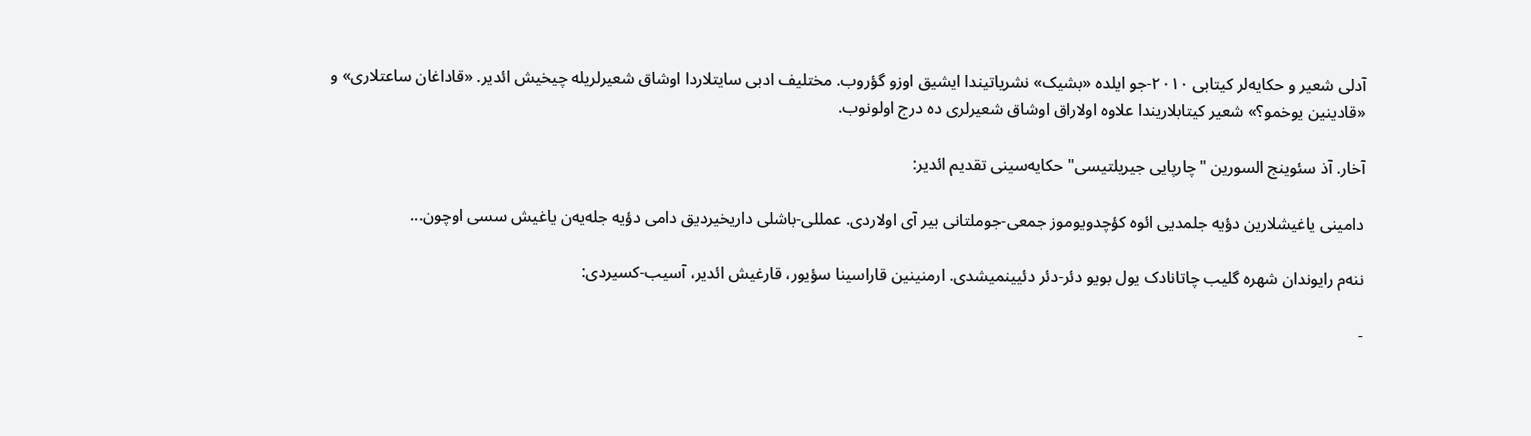آدلی شعیر و حکایه‌لر کیتابی ۲۰۱۰-جو ایلده «بشیک» نشریاتیندا ایشیق اوزو گؤروب. مختلیف ادبی سایتلاردا اوشاق شعیرلریله چیخیش ائدیر. «قاداغان ساعتلاری» و «قادینین یوخمو؟» شعیر کیتابلاریندا علاوه اولاراق اوشاق شعیرلری ده درج اولونوب.

آخار. آذ سئوینج السورین "چارپایی جیریلتیسی" حکایه‌سینی تقدیم ائدیر:

دامینی یاغیشلارین دؤیه جلمدیی ائوه کؤچدویوموز جمعی-جوملتانی بیر آی اولاردی. عمللی-باشلی داریخیردیق دامی دؤیه جله‌یه‌ن یاغیش سسی اوچون...

ننه‌م رایوندان شهره گلیب چاتانادک یول بویو دئر-دئر دئیینمیشدی. ارمنینین قاراسینا سؤیور، قارغیش ائدیر، آسیب-کسیردی:

-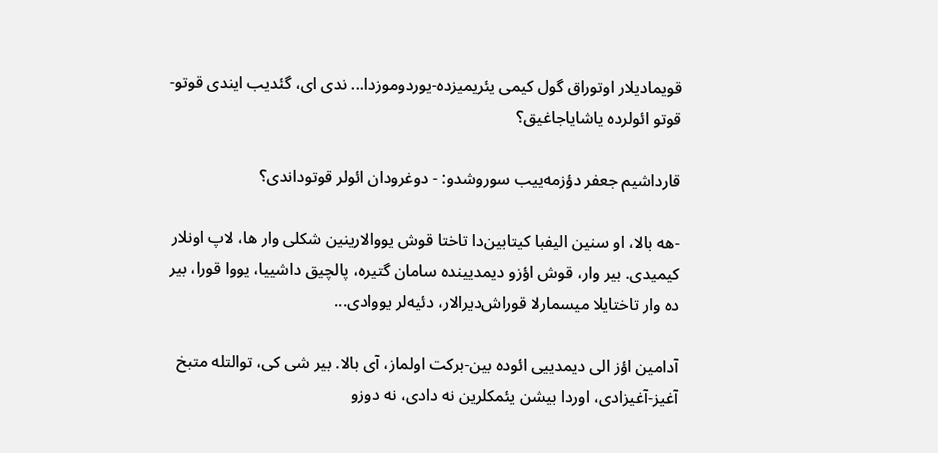قویمادیلار اوتوراق گول کیمی یئریمیزده-یوردوموزدا... ندی ای، گئدیب ایندی قوتو-قوتو ائولرده یاشایاجاغیق؟

قارداشیم جعفر دؤزمه‌ییب سوروشدو: - دوغرودان ائولر قوتوداندی؟

-هه بالا، او سنین الیفبا کیتابین‌دا تاختا قوش یووالارینین شکلی وار ها، لاپ اونلار کیمیدی. بیر وار، قوش اؤزو دیمدیینده سامان گتیره، پالچیق داشییا، یووا قورا، بیر ده وار تاختایلا میسمارلا قوراش‌دیرالار، دئیه‌لر یووادی...

آدامین اؤز الی دیمدییی ائوده بین-برکت اولماز، آی بالا. بیر شی کی، توالتله متبخ آغیز-آغیزادی، اوردا بیشن یئمکلرین نه دادی، نه دوزو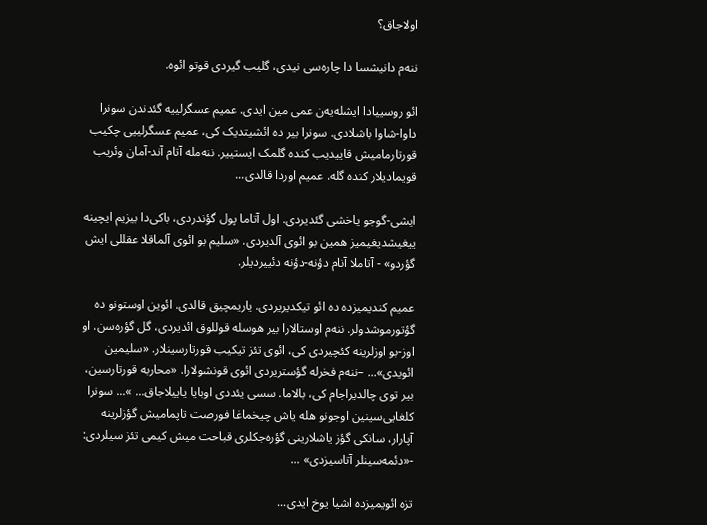اولاجاق؟

ننه‌م دانیشسا دا چاره‌سی نیدی، گلیب گیردی قوتو ائوه.

ائو روسییادا ایشله‌یه‌ن عمی مین ایدی. عمیم عسگرلییه گئدندن سونرا داوا-شاوا باشلادی. سونرا بیر ده ائشیتدیک کی، عمیم عسگرلییی چکیب قورتارمامیش قاییدیب کنده گلمک ایستییر. ننه‌مله آتام آند-آمان وئریب قویمادیلار کنده گله. عمیم اوردا قالدی...

ایشی-گوجو یاخشی گئدیردی. اول آتاما پول گؤندردی، باکی‌دا بیزیم ایچینه ییغیشدیغیمیز همین بو ائوی آلدیردی. «سلیم بو ائوی آلماقلا عقللی ایش گؤردو» - آتاملا آنام دؤنه-دؤنه دئییردیلر.

عمیم کندیمیزده ده ائو تیکدیریردی. یاریمچیق قالدی. ائوین اوستونو ده گؤتورموشدولر. ننه‌م اوستالارا بیر هوسله قوللوق ائدیردی، گل گؤره‌سن. او اوز-بو اوزلرینه کئچیردی کی، ائوی تئز تیکیب قورتارسینلار. «سلیمین ائویدی»... –ننه‌م فخرله گؤستریردی ائوی قونشولارا. «محاربه قورتارسین، بیر توی چالدیراجام کی، بالاما. سسی یئددی اوبایا یاییلاجاق... »... سونرا کلغایی‌سینین اوجونو هله یاش چیخماغا فورصت تاپمامیش گؤزلرینه آپارار، سانکی گؤز یاشلارینی گؤره‌جکلری قباحت میش کیمی تئز سیلردی: -«دئمه‌سینلر آتاسیزدی» ...

تزه ائویمیزده اشیا یوخ ایدی...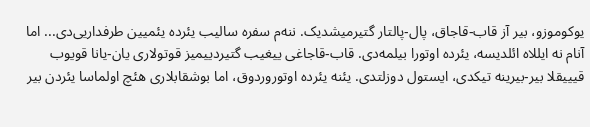یوکوموزو، بیر آز قاب-قاجاق، پال-پالتار گتیرمیشدیک. ننه‌م سفره سالیب یئرده یئمیین طرفداریی‌دی... اما آنام نه ایللاه ائلدیسه، یئرده اوتورا بیلمه‌دی. قاب-قاجاغی ییغیب گتیردییمیز قوتولاری یان-یانا قویوب قیییقلا بیر-بیرینه تیکدی، ایستول دوزلتدی. یئنه یئرده اوتوروردوق، اما بوشقابلاری هئچ اولماسا یئردن بیر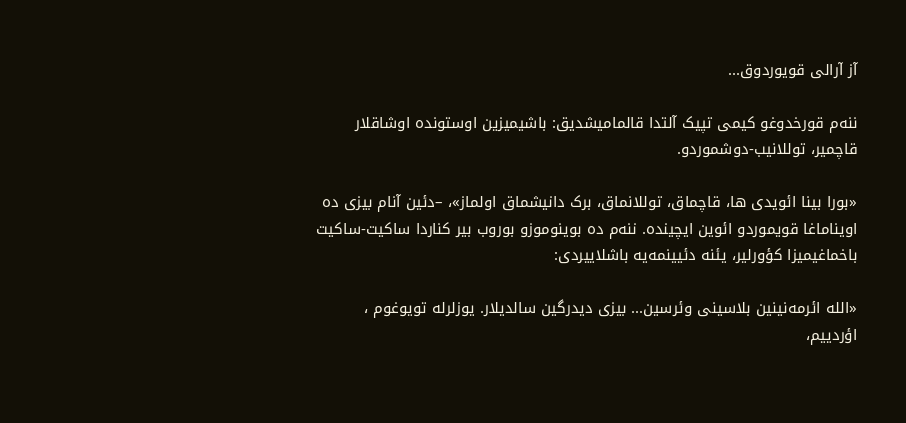آز آرالی قویوردوق...

ننه‌م قورخدوغو کیمی تپیک آلتدا قالمامیشدیق: باشیمیزین اوستونده اوشاقلار قاچمیر، توللانیب-دوشموردو.

«بورا بینا ائویدی ها، قاچماق، توللانماق، برک دانیشماق اولماز»، –دئین آنام بیزی ده اویناماغا قویموردو ائوین ایچینده. ننه‌م ده بوینوموزو بوروب بیر کناردا ساکیت-ساکیت باخماغیمیزا کؤورلیر، یئنه دئیینمه‌یه باشلاییردی:

«الله ائرمه‌نینین بلاسینی وئرسین... بیزی دیدرگین سالدیلار. یوزلرله تویوغوم ، اؤردییم،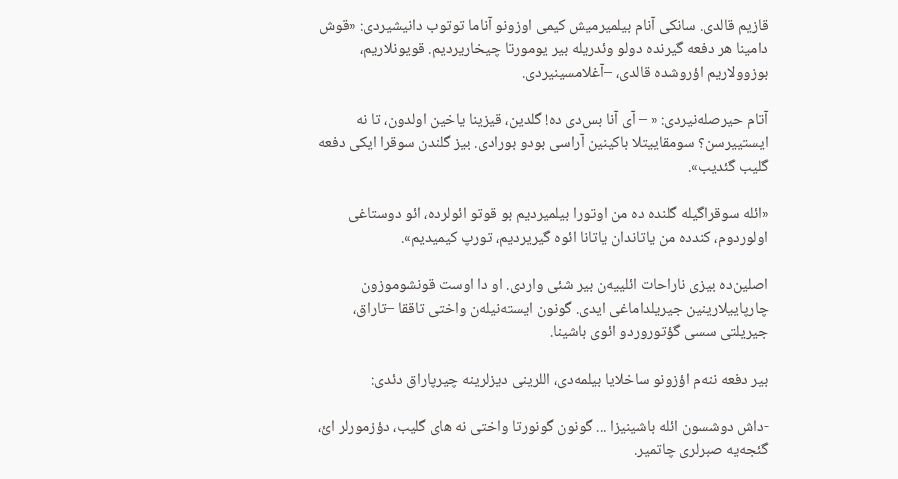قازیم قالدی. سانکی آنام بیلمیرمیش کیمی اوزونو آناما توتوب دانیشیردی: «قوش دامینا هر دفعه گیرنده دولو وئدریله بیر یومورتا چیخاریردیم. قویونلاریم، بوزوولاریم اؤروشده قالدی، –آغلامسینیردی.

آتام حیرصله‌نیردی: « – آی آنا بس‌دی ده! گلدین، قیزینا یاخین اولدون، تا نه ایستییرسن؟ سومقاییتلا باکینین آراسی بودو بورادی. بیز گلندن سوقرا ایکی دفعه گلیب گئدیب».

«ائله سوقراگیله گلنده ده من اوتورا بیلمیردیم بو قوتو ائولرده، ائو دوستاغی اولوردوم، کندده من یاتاندان یاتانا ائوه گیریردیم، تورپ کیمیدیم».

اصلین‌ده بیزی ناراحات ائلییه‌ن بیر شئی واردی. او دا اوست قونشوموزون چارپاییلارینین جیریلداماغی ایدی. گونون ایسته‌نیله‌ن واختی تاققا –تاراق، جیریلتی سسی گؤتوروردو ائوی باشینا.

بیر دفعه ننه‌م اؤزونو ساخلایا بیلمه‌دی، اللرینی دیزلرینه چیرپاراق دئدی:

-داش دوشسون ائله باشینیزا ... گونون گونورتا واختی نه های گلیب، دؤزمورلر ائ، گئجه‌یه صبرلری چاتمیر.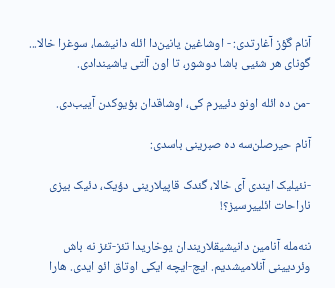آنام گؤز آغارتدی: - اوشاغین یانین‌دا ائله دانیشما، سوغرا خالا... گونای هر شئیی باشا دوشور، تا اون آلتی یاشیندادی.

-من ده ائله اونو دئییرم کی، اوشاقدان بؤیوکدن آییب‌دی.

آنام حیرصلن‌سه ده صبرینی باسدی:

-نئیلیک ایندی آی خالا، گئدک قاپیلارینی دؤیک، دئیک بیزی ناراحات ائلییرسیز؟!

ننه‌مله آنامین دانیشیقلاریندان یوخاریدا تئز-تئز نه باش وئردیینی آنلامیشدیم. ایچ-ایچه ایکی اوتاق ائو ایدی. هارا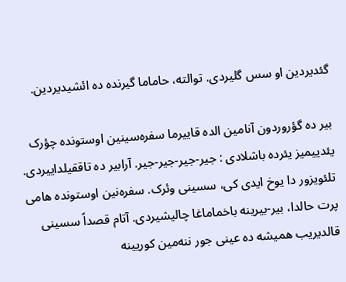گئدیردین او سس گلیردی. توالته، حاماما گیرنده ده ائشیدیردین.

بیر ده گؤروردون آنامین الده قاییرما سفره‌سینین اوستونده چؤرک یئدییمیز یئرده باشلادی : جیر-جیر-جیر-جیر. آرابیر ده تاققیلداییردی. تلئویزور دا یوخ ایدی کی، سسینی وئرک. سفره‌نین اوستونده هامی پرت حالدا، بیر-بیرینه باخماماغا چالیشیردی. آتام قصداً سسینی قالدیریب همیشه ده عینی جور ننه‌مین کوریینه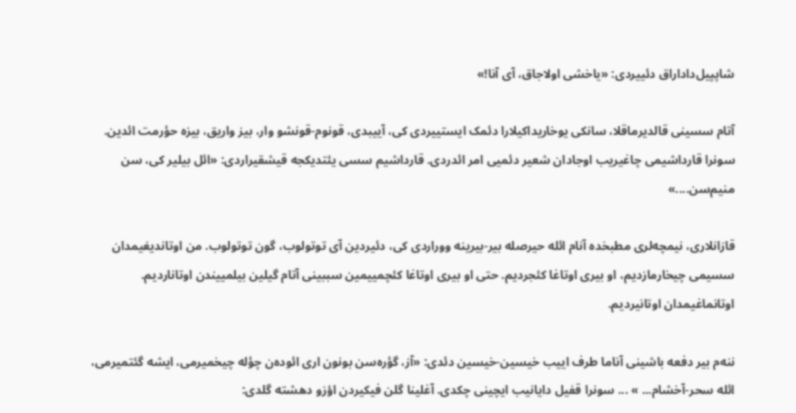شاپپیل‌داداراق دئییردی: «یاخشی اولاجاق، آی آنا!»

آتام سسینی قالدیرماقلا، سانکی یوخاریداکیلارا دئمک ایستییردی کی، آییبدی، قونوم-قونشو وار، بیز واریق، بیزه حؤرمت ائدین. سونرا قارداشیمی چاغیریب اوجادان شعیر دئمیی امر ائدردی. قارداشیم سسی یئتدیکجه قیشقیراردی: «ائل بیلیر کی، سن منیم‌سن....»

قازانلاری، نیمچه‌لری مطبخده آنام ائله حیرصله بیر-بیرینه ووراردی کی، دئیردین آی توتولوب، گون توتولوب. من اوتاندیغیمدان سسیمی چیخارمازدیم، او بیری اوتاغا کئجردیم. حتی او بیری اوتاغا کئچمییمین سببینی آتام گیلین بیلمییندن اوتاناردیم. اوتانماغیمدان اوتانیردیم.

ننه‌م بیر دفعه باشینی آناما طرف اییب خیسین-خیسین دئدی: «آز، گؤره‌سن بونون اری ائوده‌ن چؤله چیخمیرمی، ایشه گئتمیرمی، ائله سحر-آخشام... » ... سونرا قفیل دایانیب ایچینی چکدی. آغلینا گلن فیکیردن اؤزو دهشته گلدی: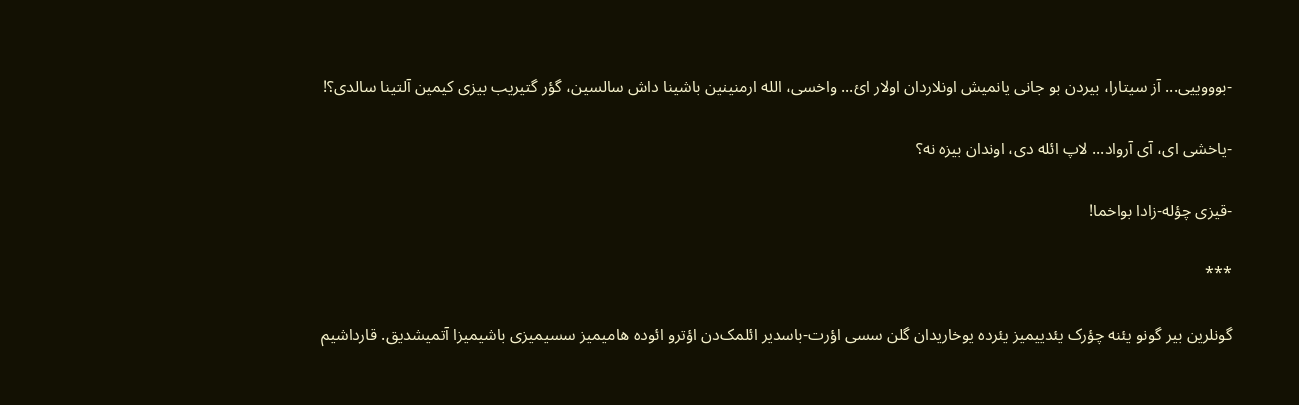-بوووییی... آز سیتارا، بیردن بو جانی یانمیش اونلاردان اولار ائ... واخسی، الله ارمنینین باشینا داش سالسین، گؤر گتیریب بیزی کیمین آلتینا سالدی؟!

-یاخشی ای، آی آرواد... لاپ ائله دی، اوندان بیزه نه؟

-قیزی چؤله-زادا بواخما!

***

گونلرین بیر گونو یئنه چؤرک یئدییمیز یئرده یوخاریدان گلن سسی اؤرت-باسدیر ائلمک‌دن اؤترو ائوده هامیمیز سسیمیزی باشیمیزا آتمیشدیق. قارداشیم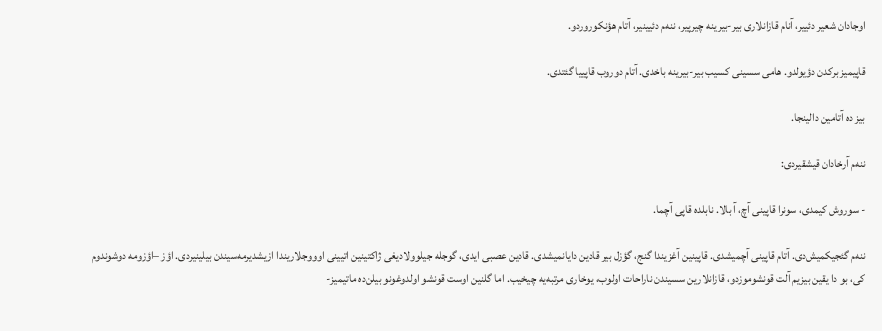اوجادان شعیر دئییر، آنام قازانلاری بیر-بیرینه چیرپیر، ننه‌م دئیینیر، آتام هؤنکوروردو.

قاپیمیز برکدن دؤیولدو. هامی سسینی کسیب بیر-بیرینه باخدی. آتام دوروب قاپییا گئتدی.

بیز ده آتامین دالینجا.

ننه‌م آرخادان قیشقیردی:

- سوروش کیمدی، سونرا قاپینی آچ، آ بالا. نابلده قاپی آچما.

ننه‌م گئجیکمیش‌دی. آتام قاپینی آچمیشدی. قاپینین آغزیندا گنج، گؤزل بیر قادین دایانمیشدی. قادین عصبی ایدی، گوجله جیلوولادیغی ژاکتینین اتیینی اوووجلاریندا ازیشدیرمه‌سیندن بیلینیردی. اؤز –اؤزومه دوشوندوم کی، بو دا یقین بیزیم آلت قونشوموزدو، قازانلارین سسیندن ناراحات اولوب، یوخاری مرتبه‌یه چیخیب. اما گلنین اوست قونشو اولدوغونو بیلن‌ده ماتیمیز-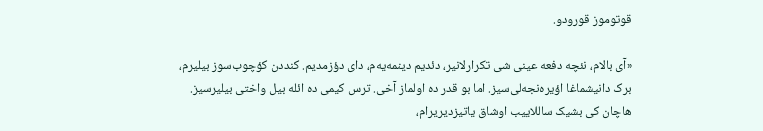قوتوموز قورودو.

«آی بالام، نئچه دفعه عینی شی تکرارلانیر، دئدیم دینمه‌یه‌م، دای دؤزمدیم. کنددن کؤچوب‌سوز بیلیرم، برک دانیشماغا اؤیره‌نجه‌لی‌سیز. اما بو قدر ده اولماز آخی. ترس کیمی ده ائله بیل واختی بیلیرسیز. هاچان کی بشیک ساللاییب اوشاق یاتیزدیریرام،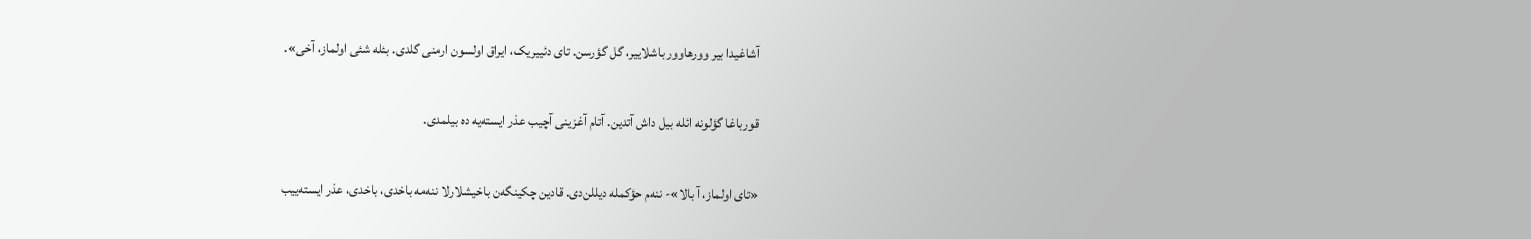آشاغیدا بیر وورهاوور باشلاییر، گل گؤرسن. تای دئییریک، ایراق اولسون ارمنی گلدی. بئله شئی اولماز، آخی».

قورباغا گؤلونه ائله بیل داش آتدین. آتام آغزینی آچیب عذر ایسته‌یه ده بیلمدی.

«تای اولماز، آ بالا»- ننه‌م حؤکمله دیللن‌دی. قادین چکینگه‌ن باخیشلارلا ننه‌مه باخدی، باخدی، عذر ایسته‌ییب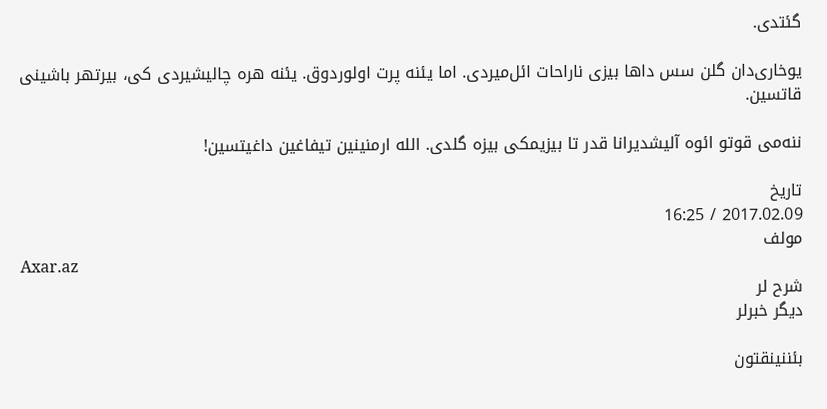گئتدی.

یوخاری‌دان گلن سس داها بیزی ناراحات ائل‌میردی. اما یئنه پرت اولوردوق. یئنه هره چالیشیردی کی، بیرتهر باشینی قاتسین.

ننه‌می قوتو ائوه آلیشدیرانا قدر تا بیزیمکی بیزه گلدی. الله ارمنینین تیفاغین داغیتسین!

تاریخ
2017.02.09 / 16:25
مولف
Axar.az
شرح لر
دیگر خبرلر

بئننینقتون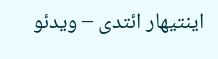اینتیهار ائتدی – ویدئو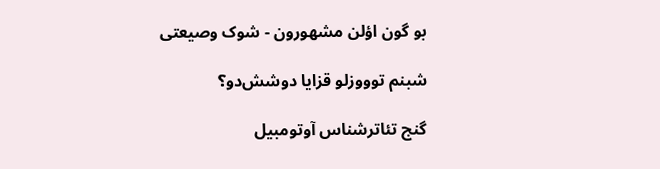بو گون اؤلن مشهورون - شوک وصیعتی

شبنم توووزلو قزایا دوشش‌دو؟

گنج تئاترشناس آوتومبیل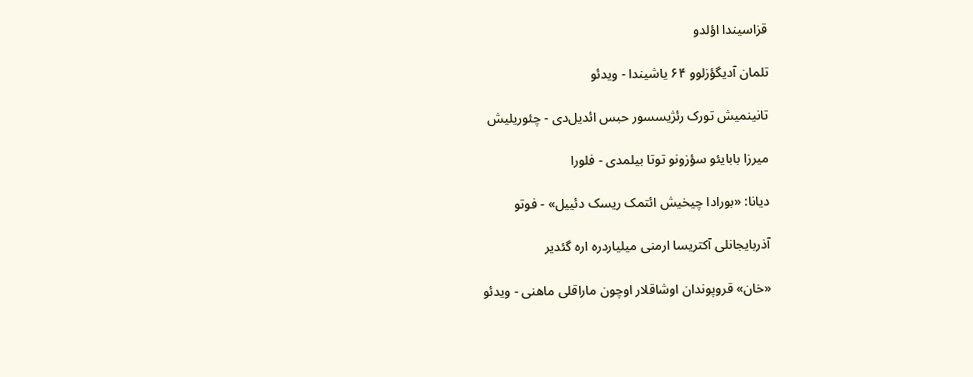قزاسیندا اؤلدو

تلمان آدیگؤزلوو ۶۴ یاشیندا - ویدئو

تانینمیش تورک رئژیسسور حبس ائدیل‌دی - چئوریلیش

میرزا بابایئو سؤزونو توتا بیلمدی - فلورا

دیانا: «بورادا چیخیش ائتمک ریسک دئییل» - فوتو

آذربایجانلی آکتریسا ارمنی میلیاردره اره گئدیر

«خان» قروپوندان اوشاقلار اوچون ماراقلی ماهنی - ویدئو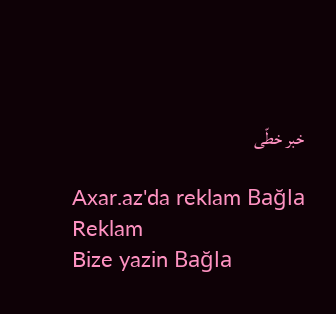خبر خطّی

Axar.az'da reklam Bağla
Reklam
Bize yazin Bağla